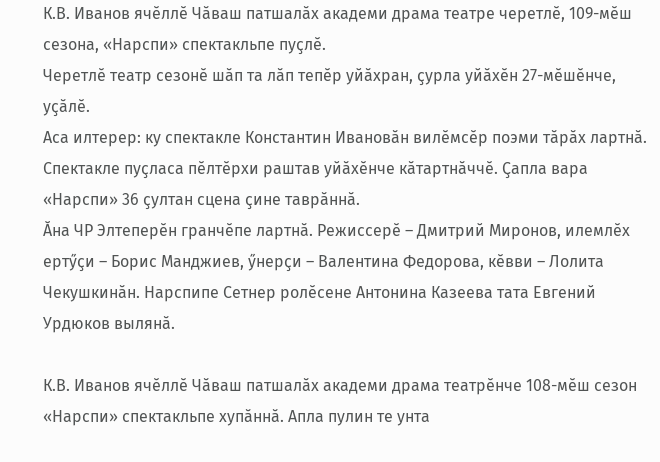К.В. Иванов ячӗллӗ Чӑваш патшалӑх академи драма театре черетлӗ, 109-мӗш сезона, «Нарспи» спектакльпе пуҫлӗ.
Черетлӗ театр сезонӗ шӑп та лӑп тепӗр уйӑхран, ҫурла уйӑхӗн 27-мӗшӗнче, уҫӑлӗ.
Аса илтерер: ку спектакле Константин Ивановӑн вилӗмсӗр поэми тӑрӑх лартнӑ. Спектакле пуҫласа пӗлтӗрхи раштав уйӑхӗнче кӑтартнӑччӗ. Ҫапла вара «Нарспи» 36 ҫултан сцена ҫине таврӑннӑ.
Ӑна ЧР Элтеперӗн гранчӗпе лартнӑ. Режиссерӗ – Дмитрий Миронов, илемлӗх ертӳҫи – Борис Манджиев, ӳнерҫи – Валентина Федорова, кӗвви – Лолита Чекушкинӑн. Нарспипе Сетнер ролӗсене Антонина Казеева тата Евгений Урдюков вылянӑ.

К.В. Иванов ячӗллӗ Чӑваш патшалӑх академи драма театрӗнче 108-мӗш сезон «Нарспи» спектакльпе хупӑннӑ. Апла пулин те унта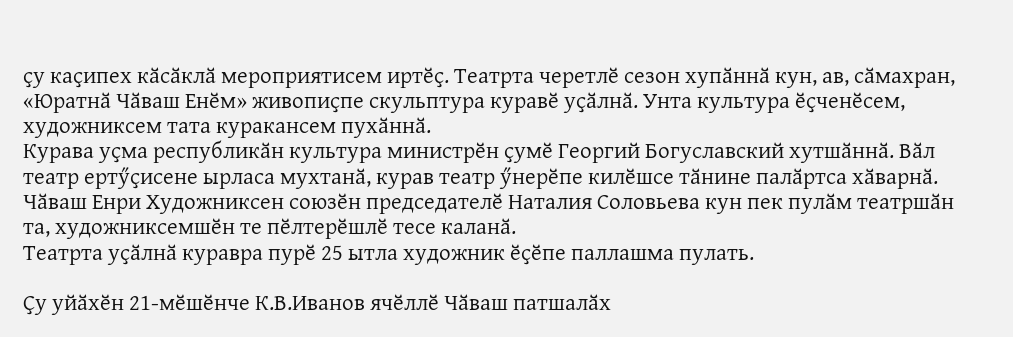ҫу каҫипех кӑсӑклӑ мероприятисем иртӗҫ. Театрта черетлӗ сезон хупӑннӑ кун, ав, сӑмахран, «Юратнӑ Чӑваш Енӗм» живопиҫпе скульптура куравӗ уҫӑлнӑ. Унта культура ӗҫченӗсем, художниксем тата куракансем пухӑннӑ.
Курава уҫма республикӑн культура министрӗн ҫумӗ Георгий Богуславский хутшӑннӑ. Вӑл театр ертӳҫисене ырласа мухтанӑ, курав театр ӳнерӗпе килӗшсе тӑнине палӑртса хӑварнӑ.
Чӑваш Енри Художниксен союзӗн председателӗ Наталия Соловьева кун пек пулӑм театршӑн та, художниксемшӗн те пӗлтерӗшлӗ тесе каланӑ.
Театрта уҫӑлнӑ куравра пурӗ 25 ытла художник ӗҫӗпе паллашма пулать.

Ҫу уйӑхӗн 21-мӗшӗнче К.В.Иванов ячӗллӗ Чӑваш патшалӑх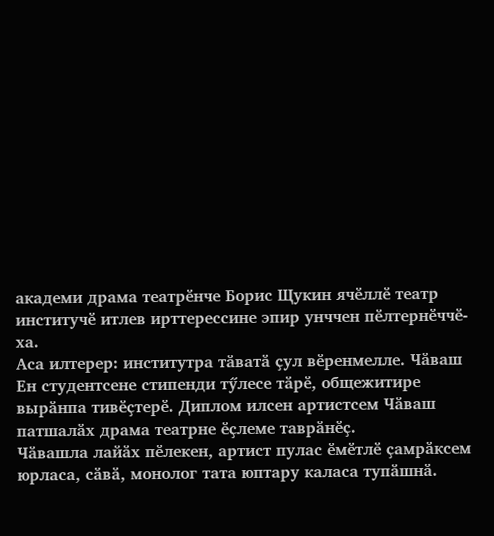академи драма театрӗнче Борис Щукин ячӗллӗ театр институчӗ итлев ирттерессине эпир унччен пӗлтернӗччӗ-ха.
Аса илтерер: институтра тӑватӑ ҫул вӗренмелле. Чӑваш Ен студентсене стипенди тӳлесе тӑрӗ, общежитире вырӑнпа тивӗҫтерӗ. Диплом илсен артистсем Чӑваш патшалӑх драма театрне ӗҫлеме таврӑнӗҫ.
Чӑвашла лайӑх пӗлекен, артист пулас ӗмӗтлӗ ҫамрӑксем юрласа, сӑвӑ, монолог тата юптару каласа тупӑшнӑ.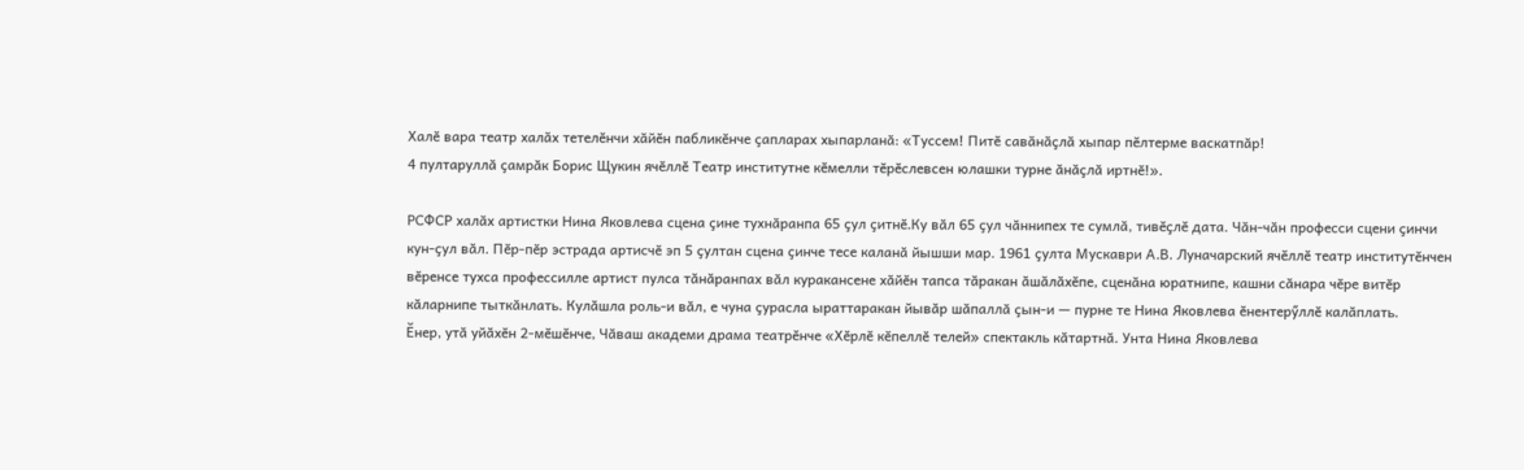Халӗ вара театр халӑх тетелӗнчи хӑйӗн пабликӗнче ҫапларах хыпарланӑ: «Туссем! Питӗ савӑнӑҫлӑ хыпар пӗлтерме васкатпӑр!
4 пултаруллӑ ҫамрӑк Борис Щукин ячӗллӗ Театр институтне кӗмелли тӗрӗслевсен юлашки турне ӑнӑҫлӑ иртнӗ!».

РСФСР халӑх артистки Нина Яковлева сцена ҫине тухнӑранпа 65 ҫул ҫитнӗ.Ку вӑл 65 ҫул чӑннипех те сумлӑ, тивӗҫлӗ дата. Чӑн-чӑн професси сцени ҫинчи кун-ҫул вӑл. Пӗр-пӗр эстрада артисчӗ эп 5 ҫултан сцена ҫинче тесе каланӑ йышши мар. 1961 ҫулта Мускаври А.В. Луначарский ячӗллӗ театр институтӗнчен вӗренсе тухса профессилле артист пулса тӑнӑранпах вӑл куракансене хӑйӗн тапса тӑракан ӑшӑлӑхӗпе, сценӑна юратнипе, кашни сӑнара чӗре витӗр кӑларнипе тыткӑнлать. Кулӑшла роль-и вӑл, е чуна ҫурасла ыраттаракан йывӑр шӑпаллӑ ҫын-и — пурне те Нина Яковлева ӗнентерӳллӗ калӑплать.
Ӗнер, утӑ уйӑхӗн 2-мӗшӗнче, Чӑваш академи драма театрӗнче «Хӗрлӗ кӗпеллӗ телей» спектакль кӑтартнӑ. Унта Нина Яковлева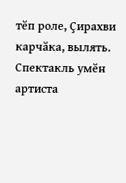тӗп роле, Ҫирахви карчӑка, вылять. Спектакль умӗн артиста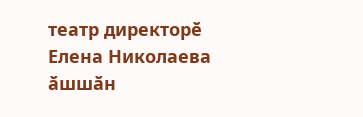театр директорӗ Елена Николаева ӑшшӑн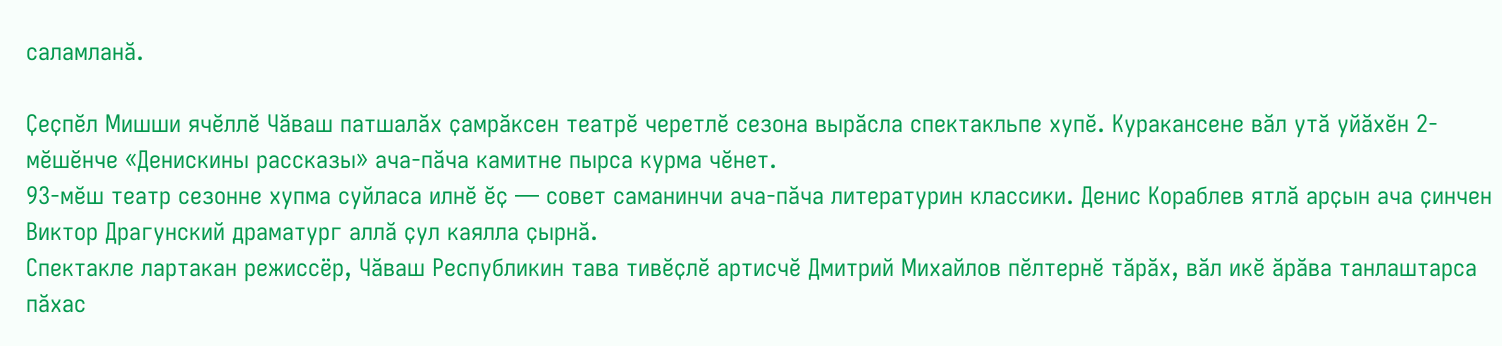саламланӑ.

Ҫеҫпӗл Мишши ячӗллӗ Чӑваш патшалӑх ҫамрӑксен театрӗ черетлӗ сезона вырӑсла спектакльпе хупӗ. Куракансене вӑл утӑ уйӑхӗн 2-мӗшӗнче «Денискины рассказы» ача-пӑча камитне пырса курма чӗнет.
93-мӗш театр сезонне хупма суйласа илнӗ ӗҫ — совет саманинчи ача-пӑча литературин классики. Денис Кораблев ятлӑ арҫын ача ҫинчен Виктор Драгунский драматург аллӑ ҫул каялла ҫырнӑ.
Спектакле лартакан режиссёр, Чӑваш Республикин тава тивӗҫлӗ артисчӗ Дмитрий Михайлов пӗлтернӗ тӑрӑх, вӑл икӗ ӑрӑва танлаштарса пӑхас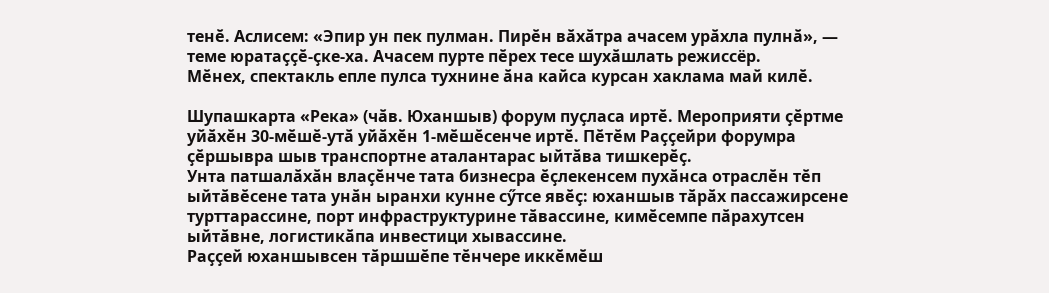тенӗ. Аслисем: «Эпир ун пек пулман. Пирӗн вӑхӑтра ачасем урӑхла пулнӑ», — теме юратаҫҫӗ-ҫке-ха. Ачасем пурте пӗрех тесе шухӑшлать режиссёр.
Мӗнех, спектакль епле пулса тухнине ӑна кайса курсан хаклама май килӗ.

Шупашкарта «Река» (чӑв. Юханшыв) форум пуҫласа иртӗ. Мероприяти ҫӗртме уйӑхӗн 30-мӗшӗ-утӑ уйӑхӗн 1-мӗшӗсенче иртӗ. Пӗтӗм Раҫҫейри форумра ҫӗршывра шыв транспортне аталантарас ыйтӑва тишкерӗҫ.
Унта патшалӑхӑн влаҫӗнче тата бизнесра ӗҫлекенсем пухӑнса отраслӗн тӗп ыйтӑвӗсене тата унӑн ыранхи кунне сӳтсе явӗҫ: юханшыв тӑрӑх пассажирсене турттарассине, порт инфраструктурине тӑвассине, кимӗсемпе пӑрахутсен ыйтӑвне, логистикӑпа инвестици хывассине.
Раҫҫей юханшывсен тӑршшӗпе тӗнчере иккӗмӗш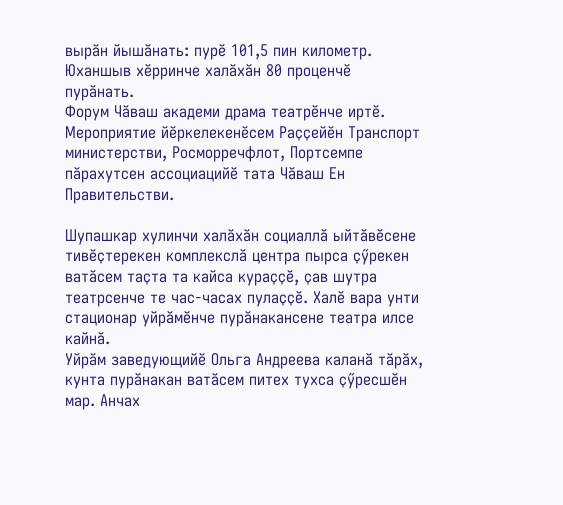вырӑн йышӑнать: пурӗ 101,5 пин километр. Юханшыв хӗрринче халӑхӑн 80 проценчӗ пурӑнать.
Форум Чӑваш академи драма театрӗнче иртӗ. Мероприятие йӗркелекенӗсем Раҫҫейӗн Транспорт министерстви, Росморречфлот, Портсемпе пӑрахутсен ассоциацийӗ тата Чӑваш Ен Правительстви.

Шупашкар хулинчи халӑхӑн социаллӑ ыйтӑвӗсене тивӗҫтерекен комплекслӑ центра пырса ҫӳрекен ватӑсем таҫта та кайса кураҫҫӗ, ҫав шутра театрсенче те час-часах пулаҫҫӗ. Халӗ вара унти стационар уйрӑмӗнче пурӑнакансене театра илсе кайнӑ.
Уйрӑм заведующийӗ Ольга Андреева каланӑ тӑрӑх, кунта пурӑнакан ватӑсем питех тухса ҫӳресшӗн мар. Анчах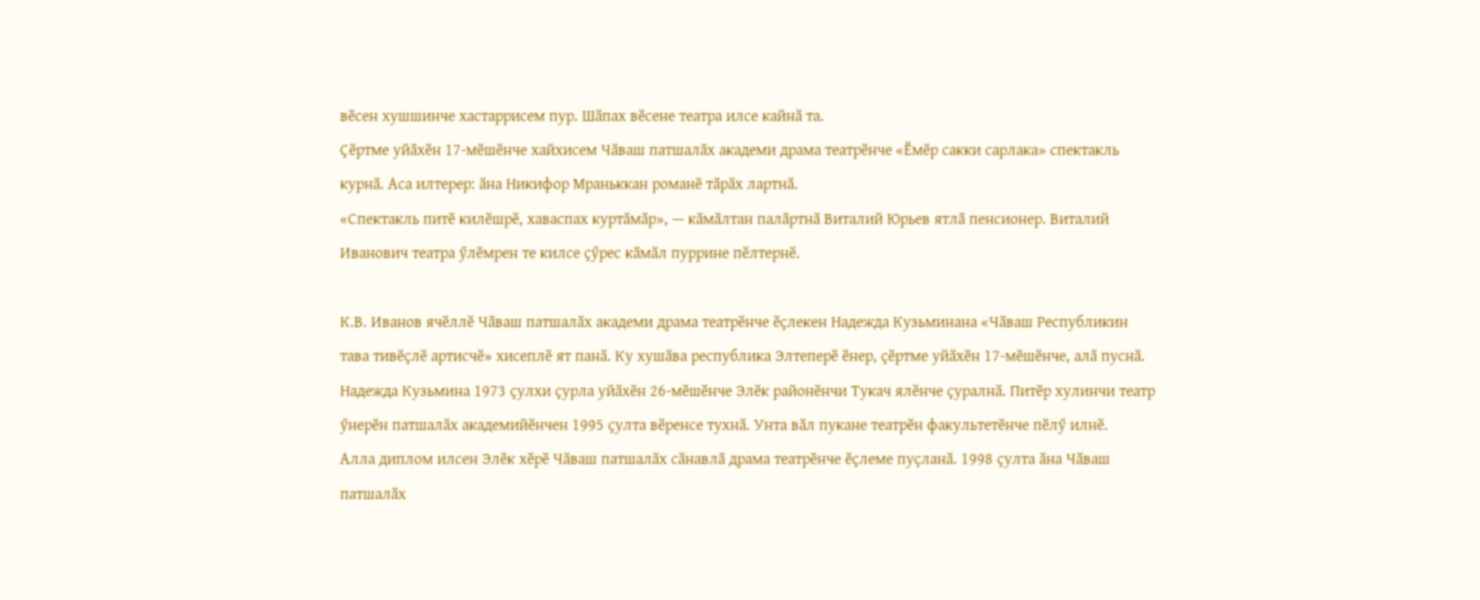вӗсен хушшинче хастаррисем пур. Шӑпах вӗсене театра илсе кайнӑ та.
Ҫӗртме уйӑхӗн 17-мӗшӗнче хайхисем Чӑваш патшалӑх академи драма театрӗнче «Ӗмӗр сакки сарлака» спектакль курнӑ. Аса илтерер: ӑна Никифор Мраньккан романӗ тӑрӑх лартнӑ.
«Спектакль питӗ килӗшрӗ, хаваспах куртӑмӑр», — кӑмӑлтан палӑртнӑ Виталий Юрьев ятлӑ пенсионер. Виталий Иванович театра ӳлӗмрен те килсе ҫӳрес кӑмӑл пуррине пӗлтернӗ.

К.В. Иванов ячӗллӗ Чӑваш патшалӑх академи драма театрӗнче ӗҫлекен Надежда Кузьминана «Чӑваш Республикин тава тивӗҫлӗ артисчӗ» хисеплӗ ят панӑ. Ку хушӑва республика Элтеперӗ ӗнер, ҫӗртме уйӑхӗн 17-мӗшӗнче, алӑ пуснӑ.
Надежда Кузьмина 1973 ҫулхи ҫурла уйӑхӗн 26-мӗшӗнче Элӗк районӗнчи Тукач ялӗнче ҫуралнӑ. Питӗр хулинчи театр ӳнерӗн патшалӑх академийӗнчен 1995 ҫулта вӗренсе тухнӑ. Унта вӑл пукане театрӗн факультетӗнче пӗлӳ илнӗ.
Алла диплом илсен Элӗк хӗрӗ Чӑваш патшалӑх сӑнавлӑ драма театрӗнче ӗҫлеме пуҫланӑ. 1998 ҫулта ӑна Чӑваш патшалӑх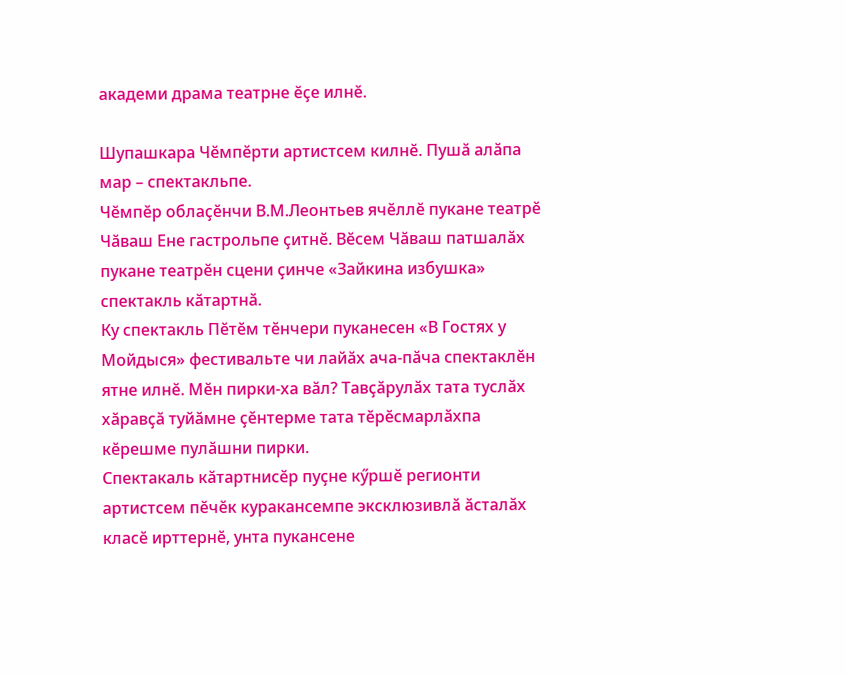академи драма театрне ӗҫе илнӗ.

Шупашкара Чӗмпӗрти артистсем килнӗ. Пушӑ алӑпа мар – спектакльпе.
Чӗмпӗр облаҫӗнчи В.М.Леонтьев ячӗллӗ пукане театрӗ Чӑваш Ене гастрольпе ҫитнӗ. Вӗсем Чӑваш патшалӑх пукане театрӗн сцени ҫинче «Зайкина избушка» спектакль кӑтартнӑ.
Ку спектакль Пӗтӗм тӗнчери пуканесен «В Гостях у Мойдыся» фестивальте чи лайӑх ача-пӑча спектаклӗн ятне илнӗ. Мӗн пирки-ха вӑл? Тавҫӑрулӑх тата туслӑх хӑравҫӑ туйӑмне ҫӗнтерме тата тӗрӗсмарлӑхпа кӗрешме пулӑшни пирки.
Спектакаль кӑтартнисӗр пуҫне кӳршӗ регионти артистсем пӗчӗк куракансемпе эксклюзивлӑ ӑсталӑх класӗ ирттернӗ, унта пукансене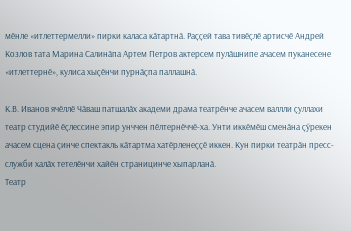мӗнле «итлеттермелли» пирки каласа кӑтартнӑ. Раҫҫей тава тивӗҫлӗ артисчӗ Андрей Козлов тата Марина Салинӑпа Артем Петров актерсем пулӑшнипе ачасем пуканесене «итлеттернӗ», кулиса хыҫӗнчи пурнӑҫпа паллашнӑ.

К.В. Иванов ячӗллӗ Чӑваш патшалӑх академи драма театрӗнче ачасем валлли ҫуллахи театр студийӗ ӗҫлессине эпир унччен пӗлтернӗччӗ-ха. Унти иккӗмӗш сменӑна ҫӳрекен ачасем сцена ҫинче спектакль кӑтартма хатӗрленеҫҫӗ иккен. Кун пирки театрӑн пресс-служби халӑх тетелӗнчи хайӗн страницинче хыпарланӑ.
Театр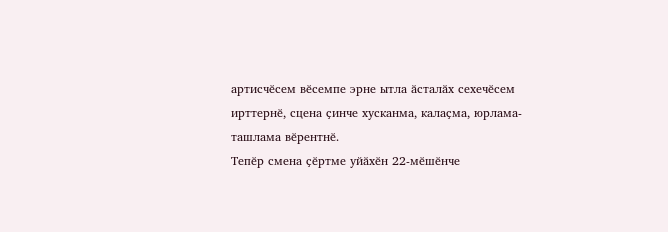артисчӗсем вӗсемпе эрне ытла ӑсталӑх сехечӗсем ирттернӗ, сцена ҫинче хусканма, калаҫма, юрлама-ташлама вӗрентнӗ.
Тепӗр смена ҫӗртме уйӑхӗн 22-мӗшӗнче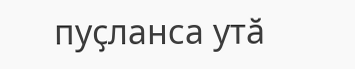пуҫланса утӑ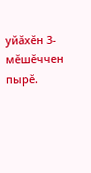уйӑхӗн 3-мӗшӗччен пырӗ.